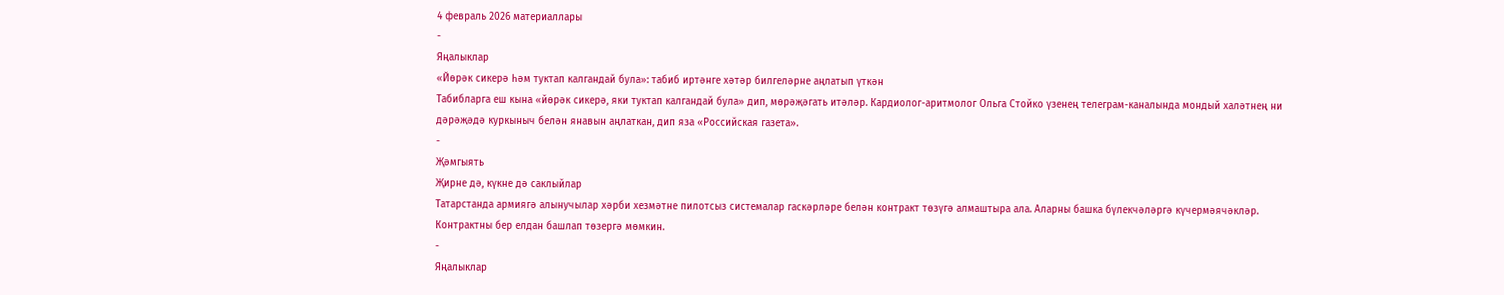4 февраль 2026 материаллары
-
Яңалыклар
«Йөрәк сикерә һәм туктап калгандай була»: табиб иртәнге хәтәр билгеләрне аңлатып үткән
Табибларга еш кына «йөрәк сикерә, яки туктап калгандай була» дип, мөрәҗәгать итәләр. Кардиолог-аритмолог Ольга Стойко үзенең телеграм-каналында мондый халәтнең ни дәрәҗәдә куркыныч белән янавын аңлаткан, дип яза «Российская газета».
-
Җәмгыять
Җирне дә, күкне дә саклыйлар
Татарстанда армиягә алынучылар хәрби хезмәтне пилотсыз системалар гаскәрләре белән контракт төзүгә алмаштыра ала. Аларны башка бүлекчәләргә күчермәячәкләр. Контрактны бер елдан башлап төзергә мөмкин.
-
Яңалыклар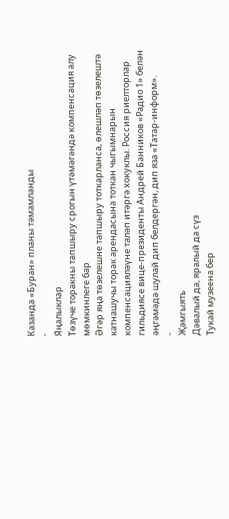Казанда «Буран» планы тәмамланды
-
Яңалыклар
Төзүче торакны тапшыру срогын үтәмәгәндә компенсация алу мөмкинлеге бар
Әгәр яңа төзелешне тапшыру тоткарланса, өлешләп төзелештә катнашучы торак арендасына тоткан чыгымнарын компенсацияләүне таләп итәргә хокуклы. Россия риелторлар гильдиясе вице-президенты Андрей Банников «Радио 1» белән әңгәмәдә шулай дип белдергән, дип яза «Татар-информ».
-
Җәмгыять
Дәвалый да, яралый да сүз
Тукай музеена бер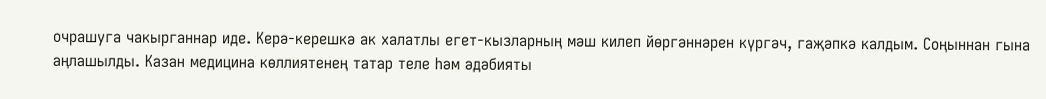очрашуга чакырганнар иде. Керә-керешкә ак халатлы егет-кызларның мәш килеп йөргәннәрен күргәч, гаҗәпкә калдым. Соңыннан гына аңлашылды. Казан медицина көллиятенең татар теле һәм әдәбияты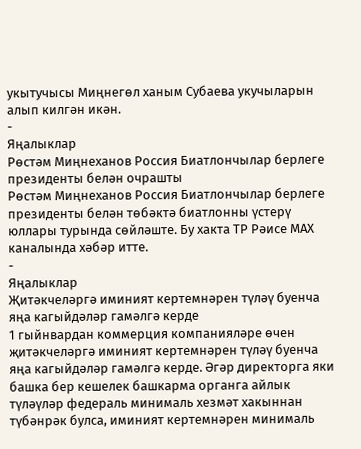укытучысы Миңнегөл ханым Субаева укучыларын алып килгән икән.
-
Яңалыклар
Рөстәм Миңнеханов Россия Биатлончылар берлеге президенты белән очрашты
Рөстәм Миңнеханов Россия Биатлончылар берлеге президенты белән төбәктә биатлонны үстерү юллары турында сөйләште. Бу хакта ТР Рәисе МАХ каналында хәбәр итте.
-
Яңалыклар
Җитәкчеләргә иминият кертемнәрен түләү буенча яңа кагыйдәләр гамәлгә керде
1 гыйнвардан коммерция компанияләре өчен җитәкчеләргә иминият кертемнәрен түләү буенча яңа кагыйдәләр гамәлгә керде. Әгәр директорга яки башка бер кешелек башкарма органга айлык түләүләр федераль минималь хезмәт хакыннан түбәнрәк булса, иминият кертемнәрен минималь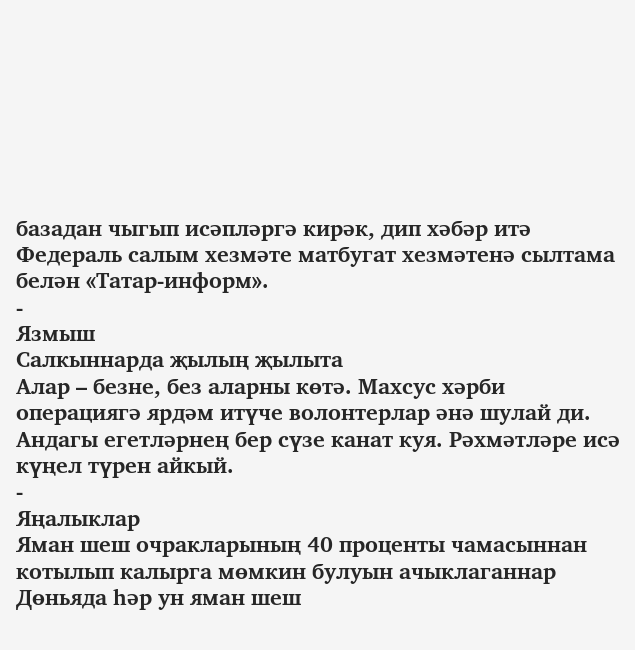базадан чыгып исәпләргә кирәк, дип хәбәр итә Федераль салым хезмәте матбугат хезмәтенә сылтама белән «Татар-информ».
-
Язмыш
Салкыннарда җылың җылыта
Алар – безне, без аларны көтә. Махсус хәрби операциягә ярдәм итүче волонтерлар әнә шулай ди. Андагы егетләрнең бер сүзе канат куя. Рәхмәтләре исә күңел түрен айкый.
-
Яңалыклар
Яман шеш очракларының 40 проценты чамасыннан котылып калырга мөмкин булуын ачыклаганнар
Дөньяда һәр ун яман шеш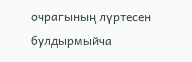очрагының лүртесен булдырмыйча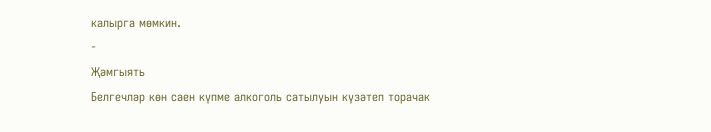калырга мөмкин.
-
Җәмгыять
Белгечләр көн саен күпме алкоголь сатылуын күзәтеп торачак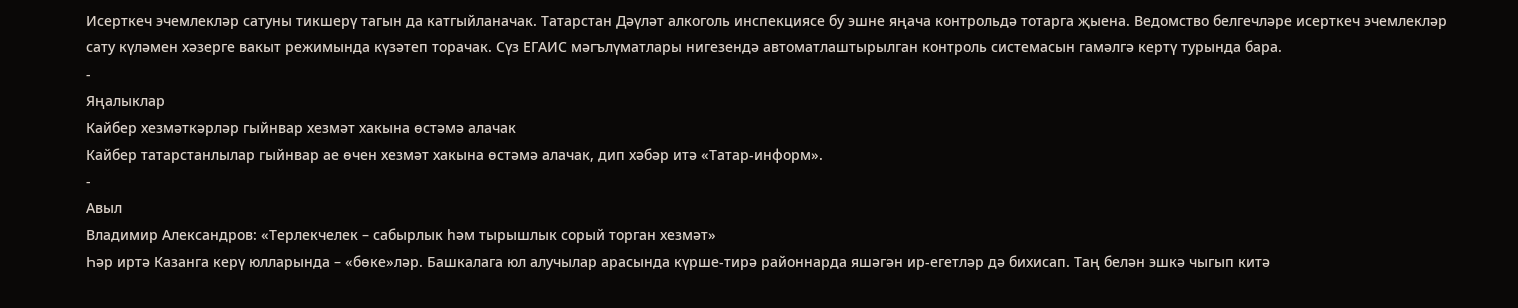Исерткеч эчемлекләр сатуны тикшерү тагын да катгыйланачак. Татарстан Дәүләт алкоголь инспекциясе бу эшне яңача контрольдә тотарга җыена. Ведомство белгечләре исерткеч эчемлекләр сату күләмен хәзерге вакыт режимында күзәтеп торачак. Сүз ЕГАИС мәгълүматлары нигезендә автоматлаштырылган контроль системасын гамәлгә кертү турында бара.
-
Яңалыклар
Кайбер хезмәткәрләр гыйнвар хезмәт хакына өстәмә алачак
Кайбер татарстанлылар гыйнвар ае өчен хезмәт хакына өстәмә алачак, дип хәбәр итә «Татар-информ».
-
Авыл
Владимир Александров: «Терлекчелек – сабырлык һәм тырышлык сорый торган хезмәт»
Һәр иртә Казанга керү юлларында – «бөке»ләр. Башкалага юл алучылар арасында күрше-тирә районнарда яшәгән ир-егетләр дә бихисап. Таң белән эшкә чыгып китә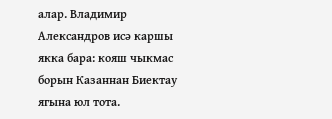алар. Владимир Александров исә каршы якка бара: кояш чыкмас борын Казаннан Биектау ягына юл тота.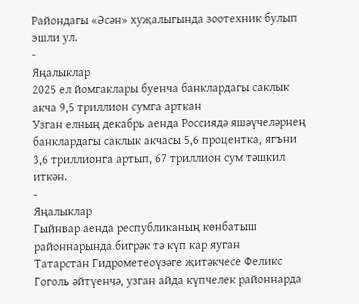Райондагы «Әсән» хуҗалыгында зоотехник булып эшли ул.
-
Яңалыклар
2025 ел йомгаклары буенча банклардагы саклык акча 9,5 триллион сумга арткан
Узган елның декабрь аенда Россиядә яшәүчеләрнең банклардагы саклык акчасы 5,6 процентка, ягъни 3,6 триллионга артып, 67 триллион сум тәшкил иткән.
-
Яңалыклар
Гыйнвар аенда республиканың көнбатыш районнарында бигрәк тә күп кар яуган
Татарстан Гидрометеоүзәге җитәкчесе Феликс Гоголь әйтүенчә, узган айда күпчелек районнарда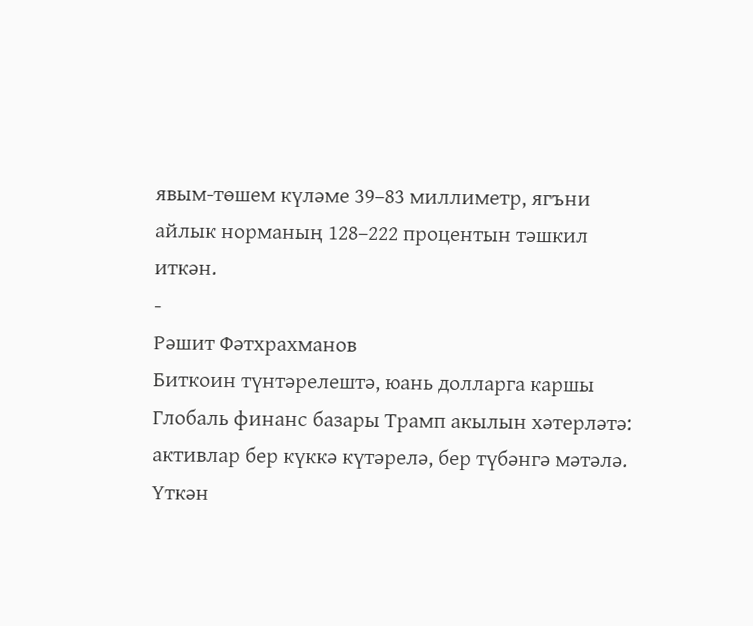явым-төшем күләме 39–83 миллиметр, ягъни айлык норманың 128–222 процентын тәшкил иткән.
-
Рәшит Фәтхрахманов
Биткоин түнтәрелештә, юань долларга каршы
Глобаль финанс базары Трамп акылын хәтерләтә: активлар бер күккә күтәрелә, бер түбәнгә мәтәлә. Үткән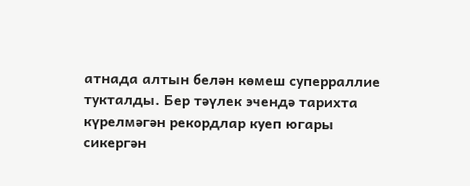атнада алтын белән көмеш суперраллие тукталды. Бер тәүлек эчендә тарихта күрелмәгән рекордлар куеп югары сикергән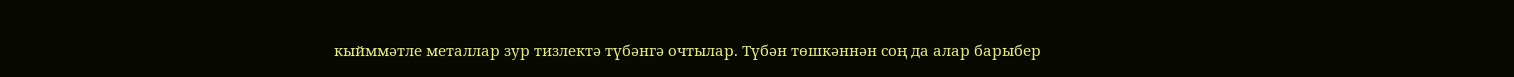кыйммәтле металлар зур тизлектә түбәнгә очтылар. Түбән төшкәннән соң да алар барыбер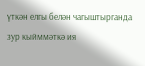үткән елгы белән чагыштырганда зур кыйммәткә ия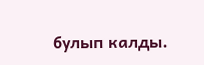булып калды.